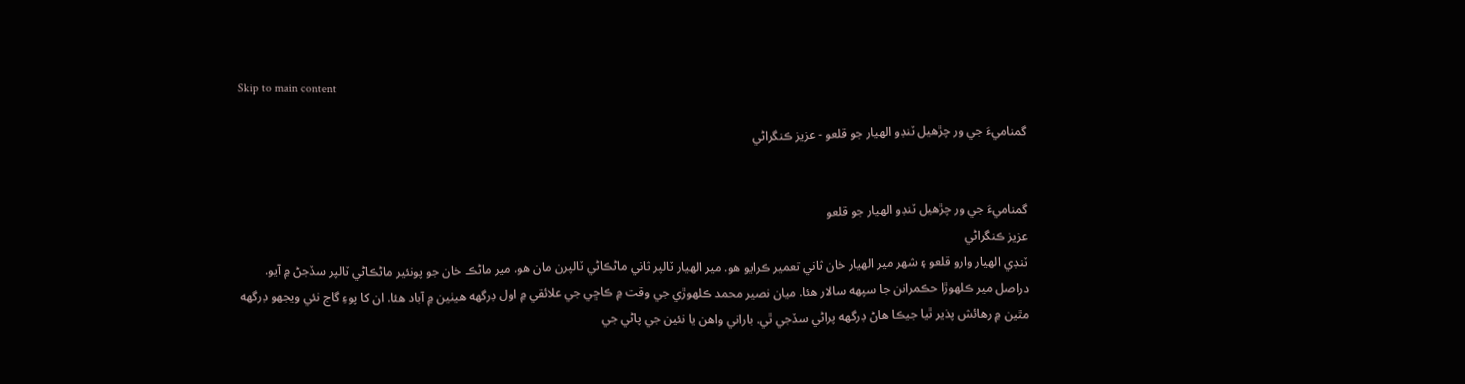Skip to main content

گمناميءَ جي ور چڙھيل ٽنڊو الھيار جو قلعو - عزيز ڪنگراڻي


گمناميءَ جي ور چڙھيل ٽنڊو الھيار جو قلعو
عزيز ڪنگراڻي
ٽنڊي الهيار وارو قلعو ۽ شهر مير الهيار خان ثاني تعمير ڪرايو هو. مير الهيار ٽالپر ثاني ماڻڪاڻي ٽالپرن مان هو. مير ماڻڪ خان جو پونئير ماڻڪاڻي ٽالپر سڏجڻ ۾ آيو. دراصل مير ڪلهوڙا حڪمرانن جا سپهه سالار هئا. ميان نصير محمد ڪلهوڙي جي وقت ۾ ڪاڇي جي علائقي ۾ اول ڊرگهه هيٺين ۾ آباد هئا. ان کا پوءِ گاج نئي ويجهو ڊرگهه مٿين ۾ رهائش پذير ٿيا جيڪا هاڻ ڊرگهه پراڻي سڏجي ٿي. باراني واهن يا نئين جي پاڻي جي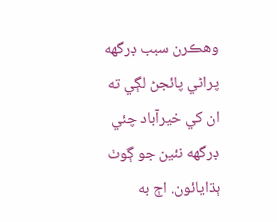وهڪرن سبب ڊرگهه پراڻي پائجڻ لڳي ته ان کي خيرآباد چئي ڊرگهه نئين جو ڳوٺ ٻڌايائون. اڄ به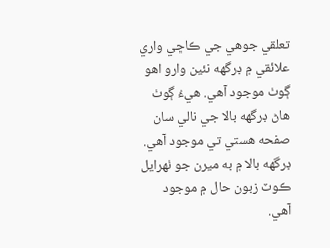تعلقي جوهي جي ڪاڇي واري علائقي ۾ ڊرگهه نئين وارو اهو ڳوٺ موجود آهي. هيءُ ڳوٺ هاڻ ڊرگهه بالا جي نالي سان صفحه هستي تي موجود آهي. ڊرگهه بالا ۾ به ميرن جو ٺهرايل ڪوٽ زبون حال ۾ موجود آهي.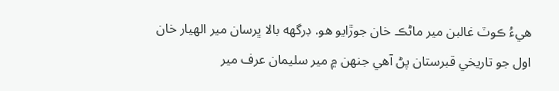هيءُ ڪوٽ غالبن مير ماڻڪ خان جوڙايو هو. ڊرگهه بالا ڀرسان مير الهيار خان اول جو تاريخي قبرستان پڻ آهي جنهن ۾ مير سليمان عرف مير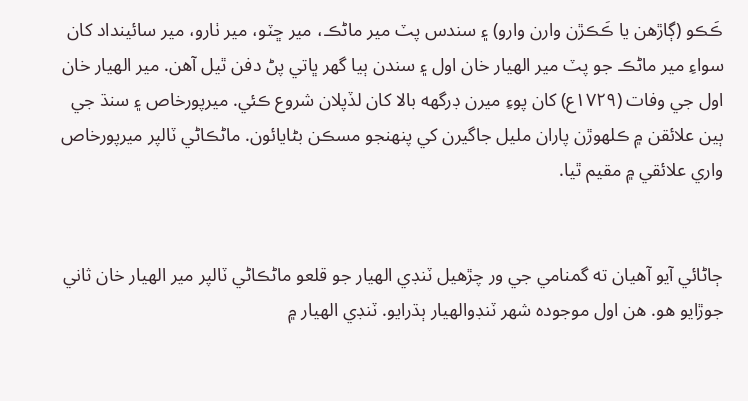ڪَڪو (ڳاڙهن يا ڪَڪڙن وارن وارو) ۽ سندس پٽ مير ماڻڪ، مير ڇٽو، مير ٺارو، مير سائينداد کان سواءِ مير ماڻڪ جو پٽ مير الهيار خان اول ۽ سندن ٻيا گهر ڀاتي پڻ دفن ٿيل آهن. مير الهيار خان اول جي وفات (۱۷۲۹ع) کان پوءِ ميرن ڊرگهه بالا کان لڏپلان شروع ڪئي. ميرپورخاص ۽ سنڌ جي ٻين علائقن ۾ ڪلهوڙن پاران مليل جاگيرن کي پنهنجو مسڪن بڻايائون. ماڻڪاڻي ٽالپر ميرپورخاص واري علائقي ۾ مقيم ٿيا.


ڄاڻائي آيو آهيان ته گمنامي جي ور چڙهيل ٽنڊي الهيار جو قلعو ماڻڪاڻي ٽالپر مير الهيار خان ثاني جوڙايو هو. هن اول موجوده شهر ٽنڊوالهيار ٻڌرايو. ٽنڊي الهيار ۾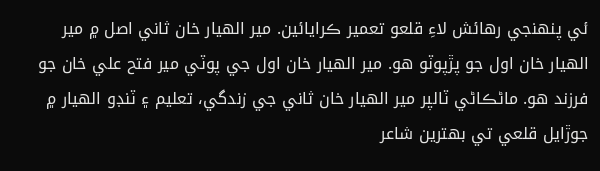ئي پنهنجي رهائش لاءِ قلعو تعمير ڪرايائين. مير الهيار خان ثاني اصل ۾ مير الهيار خان اول جو پڙپوٽو هو. مير الهيار خان اول جي پوٽي مير فتح علي خان جو فرزند هو. ماڻڪاڻي ٽالپر مير الهيار خان ثاني جي زندگي، تعليم ۽ ٽنڊو الهيار ۾ جوڙايل قلعي تي بهترين شاعر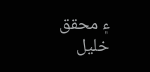۽ محقق خليل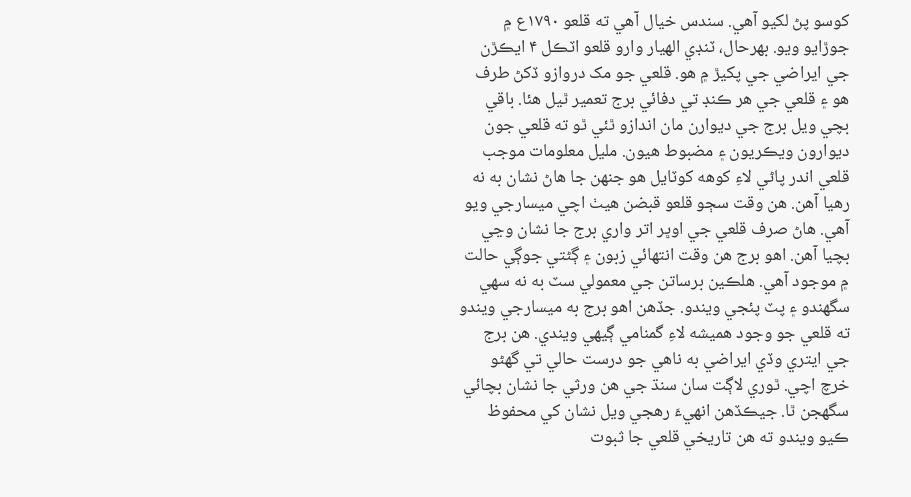کوسو پڻ لکيو آهي. سندس خيال آهي ته قلعو ۱۷۹۰ع ۾ جوڙايو ويو. بهرحال، ٽنڊي الهيار وارو قلعو اٽڪل ۴ ايڪڙن جي ايراضي جي پکيڙ ۾ هو. قلعي جو مک دروازو ڏکڻ طرف هو ۽ قلعي جي هر ڪنڊ تي دفائي برج تعمير ٿيل هئا. باقي بچي ويل برج جي ديوارن مان اندازو ٿئي ٿو ته قلعي جون ديوارون ويڪريون ۽ مضبوط هيون. مليل معلومات موجب قلعي اندر پاڻي لاءِ کوهه کوٽايل هو جنهن جا هاڻ نشان به نه رهيا آهن. هن وقت سڄو قلعو قبضن هيٺ اچي ميسارجي ويو آهي. هاڻ صرف قلعي جي اوڀر اتر واري برج جا نشان وڃي بچيا آهن. اهو برج هن وقت انتهائي زبون ۽ ڳڻتي جوڳي حالت ۾ موجود آهي. هلڪين برساتن جي معمولي سٽ به نه سهي سگهندو ۽ پٽ پئجي ويندو. جڏهن اهو برج به ميسارجي ويندو ته قلعي جو وجود هميشه لاءِ گمنامي ڳيهي ويندي. هن برج جي ايتري وڏي ايراضي به ناهي جو درست حالي تي گهڻو خرچ اچي. ٿوري لاڳت سان سنڌ جي هن ورثي جا نشان بچائي سگهجن ٿا. جيڪڏهن انهيءَ رهجي ويل نشان کي محفوظ ڪيو ويندو ته هن تاريخي قلعي جا ثبوت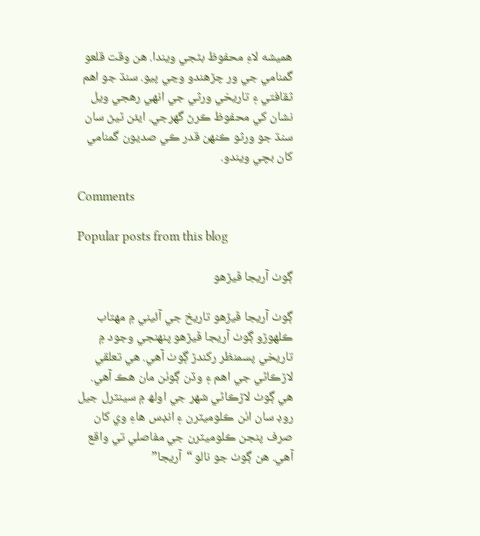هميشه لاءِ محفوظ بڻجي ويندا. هن وقت قلعو گمنامي جي ور چڙهندو وڃي پيو. سنڌ جو اهم ثقافتي ۽ تاريخي ورثي جي انهي رهجي ويل نشان کي محفوظ ڪرڻ گهرجي. ايئن ٿيڻ سان سنڌ جو ورثو ڪنهن قدر ڪي صديون گمنامي کان بچي ويندو.

Comments

Popular posts from this blog

ڳوٺ آريجا ڦيڙھو

ڳوٺ آريجا ڦيڙھو تاريخ جي آئيني ۾ مھتاب ڪلھوڙو ڳوٺ آريجا ڦيڙھو پنھنجي وجود ۾ تاريخي پسمنظر رکندڙ ڳوٺ آهي. هي تعلقي لاڙڪاڻي جي اهم ۽ وڏن ڳوٺن مان هڪ آهي. هي ڳوٺ لاڙڪاڻي شھر جي اولھ ۾ سينٽرل جيل روڊ سان اٺن ڪلوميٽرن ۽ انڊس هاءِ وي کان صرف پنجن ڪلوميٽرن جي مفاصلي تي واقع آهي. هن ڳوٺ جو نالو “آريجا”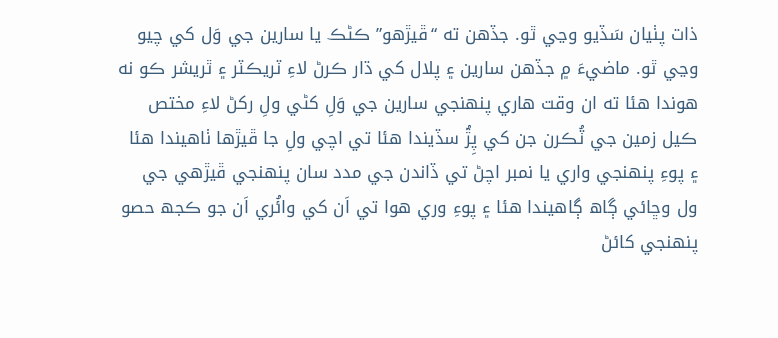ذات پٺيان سَڏيو وڃي ٿو. جڏهن ته “ڦيڙهو” ڪڻڪ يا سارين جي وَل کي چيو وڃي ٿو. ماضيءَ ۾ جڏهن سارين ۽ پلال کي ڌار ڪرڻ لاءِ ٽريڪٽر ۽ ٿريشر ڪو نه هوندا هئا ته ان وقت ھاري پنھنجي سارين جي وَلِ کڻي ولِ رکڻ لاءِ مختص ڪيل زمين جي ٽُڪرن جن کي پِڙُ سڏيندا هئا تي اچي ولِ جا ڦيڙها ٺاهيندا هئا ۽ پوءِ پنھنجي واري يا نمبر اچڻ تي ڏاندن جي مدد سان پنھنجي ڦيڙھي جي ول وڇائي ڳاھ ڳاهيندا هئا ۽ پوءِ وري هوا تي اَن کي وائُري اَن جو ڪجھ حصو پنهنجي کائڻ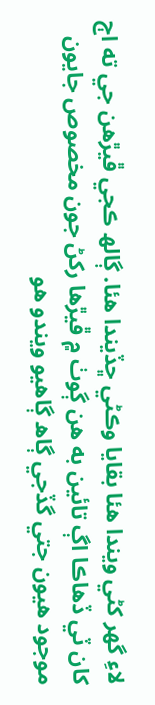لاءِ گهر کڻي ويندا هئا بقايا وڪڻي ڇڏيندا هئا. ڳالھ ڪجي ڦيڙهن جي ته اڄ کان ٽي ڏهاڪا اڳ تائين به هن ڳوٺ ۾ ڦيڙها رکڻ جون مخصوص جايون موجود هيون جتي گڏجي ڳاھ ڳاهيو ويندو هو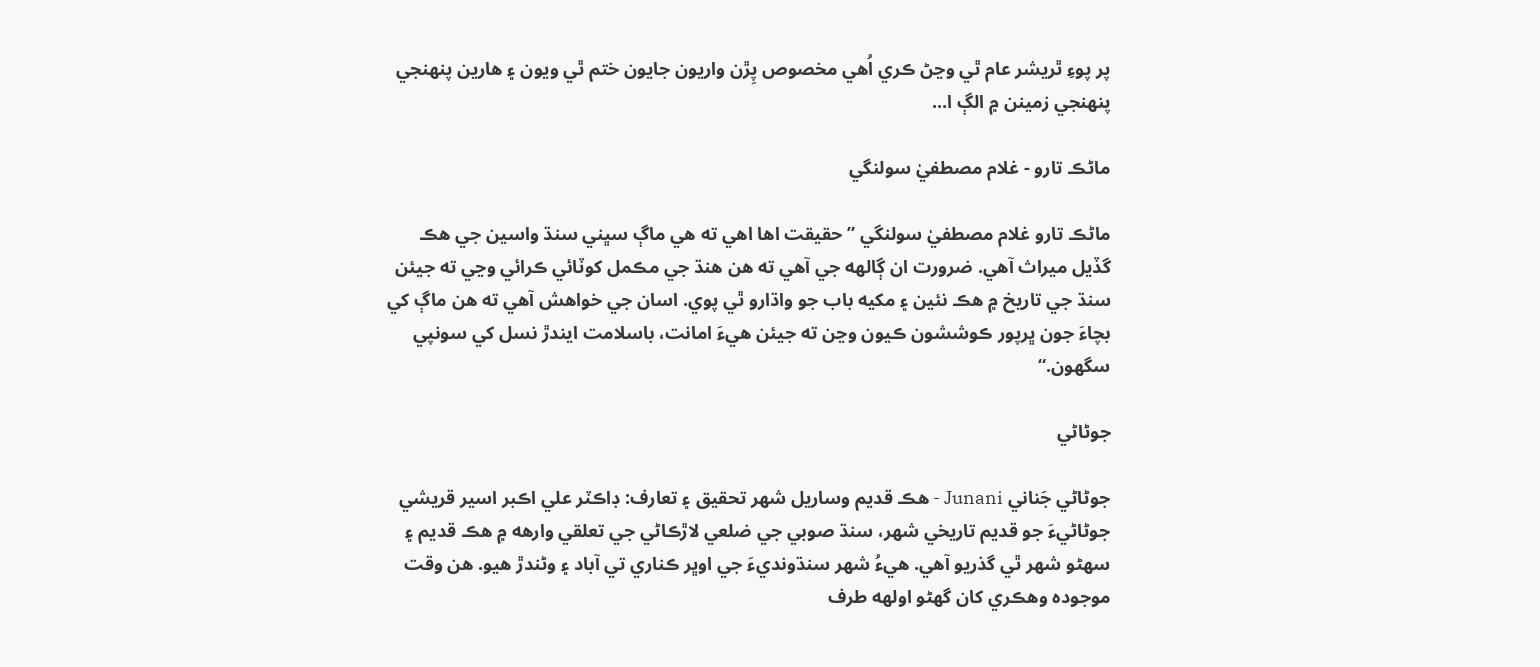پر پوءِ ٿريشر عام ٿي وڃڻ ڪري اُهي مخصوص پِڙن واريون جايون ختم ٿي ويون ۽ هارين پنهنجي پنهنجي زمينن ۾ الڳ ا...

ماڻڪ تارو - غلام مصطفيٰ سولنگي

ماڻڪ تارو غلام مصطفيٰ سولنگي ”حقيقت اها اهي ته هي ماڳ سڀني سنڌ واسين جي هڪ گڏيل ميراث آهي. ضرورت ان ڳالهه جي آهي ته هن هنڌ جي مڪمل کوٽائي ڪرائي وڃي ته جيئن سنڌ جي تاريخ ۾ هڪ نئين ۽ مکيه باب جو واڌارو ٿي پوي. اسان جي خواهش آهي ته هن ماڳ کي بچاءَ جون ڀرپور ڪوششون ڪيون وڃن ته جيئن هيءَ امانت، باسلامت ايندڙ نسل کي سونپي سگهون.“

جوڻاڻي

جوڻاڻي جَناني Junani - هڪ قديم وساريل شهر تحقيق ۽ تعارف: ڊاڪٽر علي اڪبر اسير قريشي جوڻاڻيءَ جو قديم تاريخي شهر، سنڌ صوبي جي ضلعي لاڙڪاڻي جي تعلقي وارهه ۾ هڪ قديم ۽ سهڻو شهر ٿي گذريو آهي. هيءُ شهر سنڌونديءَ جي اوڀر ڪناري تي آباد ۽ وڻندڙ هيو. هن وقت موجوده وهڪري کان گهڻو اولهه طرف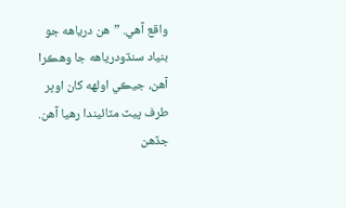واقع آهي. ”هن درياهه جو بنياد سنڌودرياهه جا وهڪرا آهن، جيڪي اولهه کان اوڀر طرف پيٽ مٽائيندا رهيا آهن. جڏهن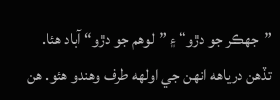”جهڪر جو دڙو“ ۽ ”لوهم جو دڙو“ آباد هئا. تڏهن درياهه انهن جي اولهه طرف وهندو هئو. هن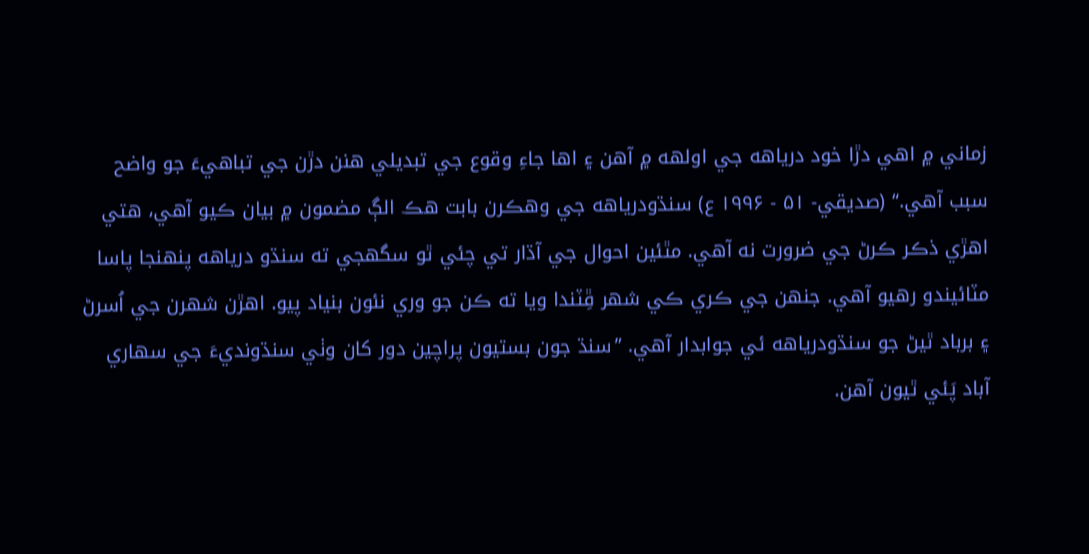زماني ۾ اهي دڙا خود درياهه جي اولهه ۾ آهن ۽ اها جاءِ وقوع جي تبديلي هنن دڙن جي تباهيءَ جو واضح سبب آهي.“ (صديقي- ۵۱ - ۱۹۹۶ ع) سنڌودرياهه جي وهڪرن بابت هڪ الڳ مضمون ۾ بيان ڪيو آهي، هتي اهڙي ذڪر ڪرڻ جي ضرورت نه آهي. مٿئين احوال جي آڌار تي چئي ٿو سگهجي ته سنڌو درياهه پنهنجا پاسا مٽائيندو رهيو آهي. جنهن جي ڪري ڪي شهر ڦِٽندا ويا ته ڪن جو وري نئون بنياد پيو. اهڙن شهرن جي اُسرڻ ۽ برباد ٿيڻ جو سنڌودرياهه ئي جوابدار آهي. ”سنڌ جون بستيون پراچين دور کان وٺي سنڌونديءَ جي سهاري آباد پَئي ٿيون آهن.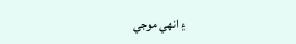۽ انهي موجي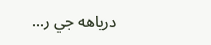درياهه جي ر...